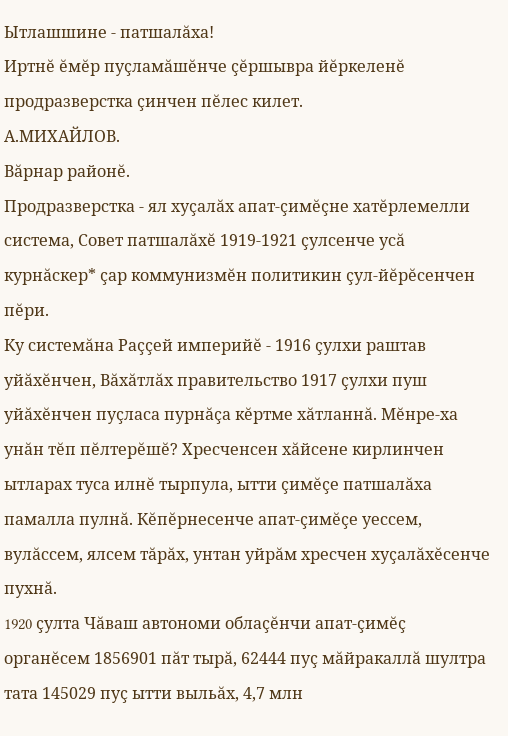Ытлашшине - патшалăха!
Иртнĕ ĕмĕр пуçламăшĕнче çĕршывра йĕркеленĕ продразверстка çинчен пĕлес килет.
А.МИХАЙЛОВ.
Вăрнар районĕ.
Продразверстка - ял хуçалăх апат-çимĕçне хатĕрлемелли система, Совет патшалăхĕ 1919-1921 çулсенче усă курнăскер* çар коммунизмĕн политикин çул-йĕрĕсенчен пĕри.
Ку системăна Раççей империйĕ - 1916 çулхи раштав уйăхĕнчен, Вăхăтлăх правительство 1917 çулхи пуш уйăхĕнчен пуçласа пурнăçа кĕртме хăтланнă. Мĕнре-ха унăн тĕп пĕлтерĕшĕ? Хресченсен хăйсене кирлинчен ытларах туса илнĕ тырпула, ытти çимĕçе патшалăха памалла пулнă. Кĕпĕрнесенче апат-çимĕçе уессем, вулăссем, ялсем тăрăх, унтан уйрăм хресчен хуçалăхĕсенче пухнă.
1920 çулта Чăваш автономи облаçĕнчи апат-çимĕç органĕсем 1856901 пăт тырă, 62444 пуç мăйракаллă шултра тата 145029 пуç ытти выльăх, 4,7 млн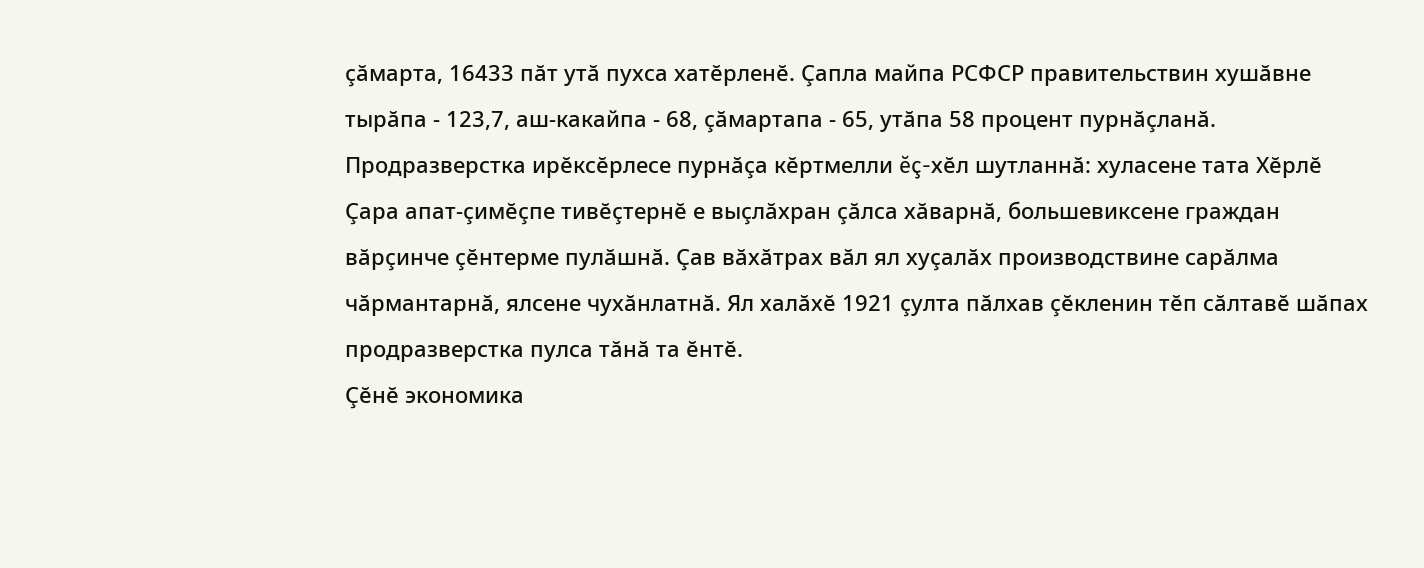çăмарта, 16433 пăт утă пухса хатĕрленĕ. Çапла майпа РСФСР правительствин хушăвне тырăпа - 123,7, аш-какайпа - 68, çăмартапа - 65, утăпа 58 процент пурнăçланă.
Продразверстка ирĕксĕрлесе пурнăçа кĕртмелли ĕç-хĕл шутланнă: хуласене тата Хĕрлĕ Çара апат-çимĕçпе тивĕçтернĕ е выçлăхран çăлса хăварнă, большевиксене граждан вăрçинче çĕнтерме пулăшнă. Çав вăхăтрах вăл ял хуçалăх производствине сарăлма чăрмантарнă, ялсене чухăнлатнă. Ял халăхĕ 1921 çулта пăлхав çĕкленин тĕп сăлтавĕ шăпах продразверстка пулса тăнă та ĕнтĕ.
Çĕнĕ экономика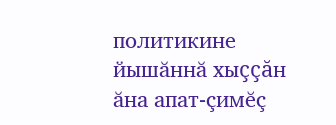политикине йышăннă хыççăн ăна апат-çимĕç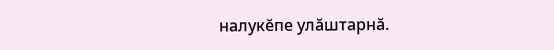налукĕпе улăштарнă.